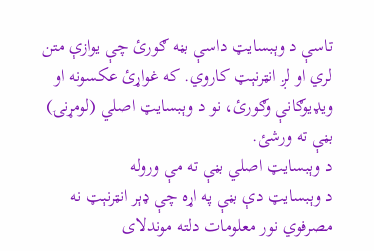تاسې د وېبسایټ داسې بڼه ګورئ چې یوازې متن لري او لږ انټرنېټ کاروي. که غواړئ عکسونه او ویډیوګانې وګورئ، نو د وېبسایټ اصلي (لومړنۍ) بڼې ته ورشئ.
د وېبسایټ اصلي بڼې ته مې وروله
د وېبسایټ دې بڼې په اړه چې ډېر انټرنېټ نه مصرفوي نور معلومات دلته موندلای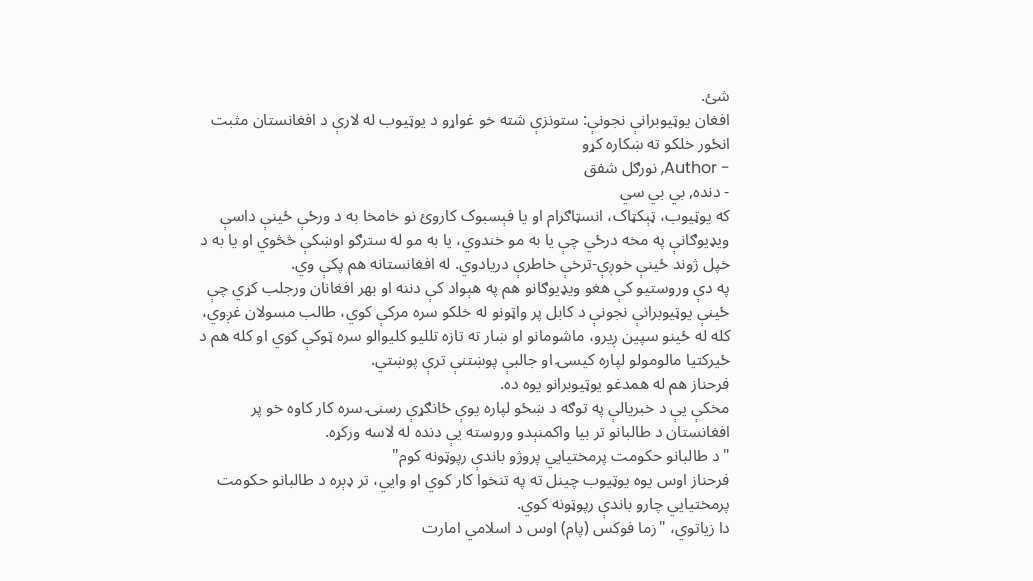شئ.
افغان یوټيوبرانې نجونې: ستونزې شته خو غواړو د یوټيوب له لارې د افغانستان مثبت انځور خلکو ته ښکاره کړو
- Author, نورګل شفق
- دنده, بي بي سي
که یوټیوب، ټېکټاک، انسټاګرام او یا فېسبوک کاروئ نو خامخا به د ورځې ځينې داسې ویډيوګانې په مخه درځي چې یا به مو خندوي، یا به مو له سترګو اوښکې څڅوي او یا به د خپل ژوند ځینې خوږې-ترخې خاطرې دریادوي. له افغانستانه هم پکې وي.
په دې وروستیو کې هغو ویډيوګانو هم په هېواد کې دننه او بهر افغانان ورجلب کړي چې ځینې يوټيوبرانې نجونې د کابل پر واټونو له خلکو سره مرکې کوي، طالب مسولان غږوي، کله له ځينو سپين ږیرو، ماشومانو او ښار ته تازه تللیو کلیوالو سره ټوکې کوي او کله هم د ځيرکتیا مالومولو لپاره کیسۍ او جالبې پوښتنې ترې پوښتي.
فرحناز هم له همدغو یوټيوبرانو یوه ده.
مخکې یې د خبریالې په توګه د ښځو لپاره یوې ځانګړې رسنۍ سره کار کاوه خو پر افغانستان د طالبانو تر بیا واکمنېدو وروسته یې دنده له لاسه ورکړه.
"د طالبانو حکومت پرمختیايي پروژو باندې رپوټونه کوم"
فرحناز اوس یوه یوټيوب چینل ته په تنخوا کار کوي او وايي، تر ډېره د طالبانو حکومت پرمختیايي چارو باندې رپوټونه کوي.
دا زیاتوي، "زما فوکس (پام) اوس د اسلامي امارت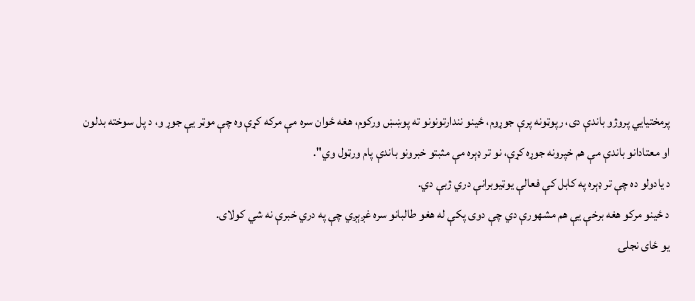پرمختیايي پروژو باندې دی، رپوټونه پرې جوړوم، ځينو نندارتونونو ته پوښښ ورکوم، هغه ځوان سره مې مرکه کړې وه چې موټر یې جوړ و، د پل سوخته بدلون او معتادانو باندې مې هم خپرونه جوړه کړې، نو تر ډېره مې مثبتو خبرونو باندې پام ورټول وي".
د یادولو ده چې تر ډېره په کابل کې فعالې یوټيوبرانې دري ژبې دي.
د ځینو مرکو هغه برخې یې هم مشهورې دي چې دوی پکې له هغو طالبانو سره غږېږي چې په دري خبرې نه شي کولای.
یو ځای نجلۍ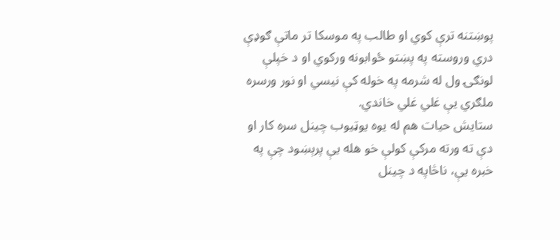پوښتنه ترې کوي او طالب په موسکا تر ماتې ګوډې دري وروسته په پښتو ځوابونه ورکوي او د خپلې لونګۍ ول له شرمه په خوله کې نیسي او نور ورسره ملګري یې غلي غلي خاندي.
ستایش حیات هم له یوه یوټيوب چینل سره کار او دې ته ورته مرکې کولې خو هله یې پرېښود چې په خبره یې، ناڅاپه د چینل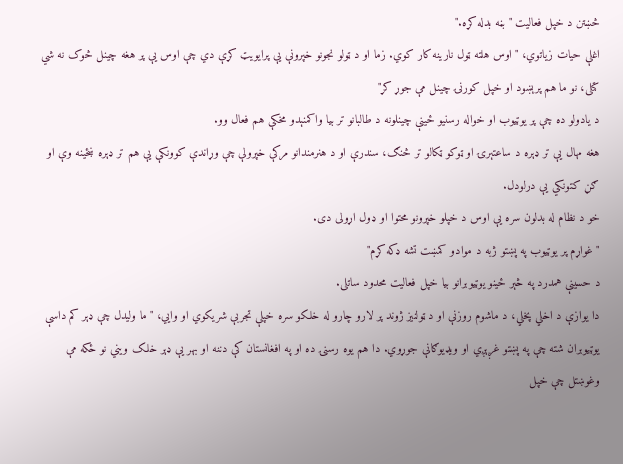څښتن د خپل فعالیت "بڼه بدله کړه."
اغلې حیات زیاتوي، "اوس هلته ټول نارینه کار کوي. زما او د ټولو نجونو خپرونې یې پرایویټ کړې دي چې اوس یې پر هغه چینل څوک نه شي کتلی، نو ما هم پرېښود او خپل کورنۍ چینل مې جوړ کړ"
د یادولو ده چې پر یوټيوب او خواله رسنیو ځينې چینلونه د طالبانو تر بیا واکمنېدو مخکې هم فعال وو.
هغه مهال یې تر ډېره د ساعتېرۍ او ټوکو ټکالو تر څنګ، سندرې او د هنرمندانو مرکې خپرولې چې وړاندې کوونکې یې هم تر ډېره ښځينه وې او ګڼ کتونکي یې درلودل.
خو د نظام له بدلون سره یې اوس د خپلو خپرونو محتوا او ډول اړولی دی.
"غواړم پر يوټيوب په پښتو ژبه د موادو کمښت تشه ډکه کړم"
د حسینې همدرد په څېر ځينو یوټيوبرانو بیا خپل فعالیت محدود ساتلی.
دا یوازې د اخلي پخلي، د ماشوم روزنې او د ټولنیز ژوند پر لارو چارو له خلکو سره خپلې تجربې شریکوي او وايي، "ما ولیدل چې ډېر کم داسې یوټيوبران شته چې په پښتو غږېږي او ویډیوګانې جوړوي. دا هم یوه رسنۍ ده او په افغانستان کې دننه او بهر یې ډېر خلک ویني نو ځکه مې وغوښتل چې خپل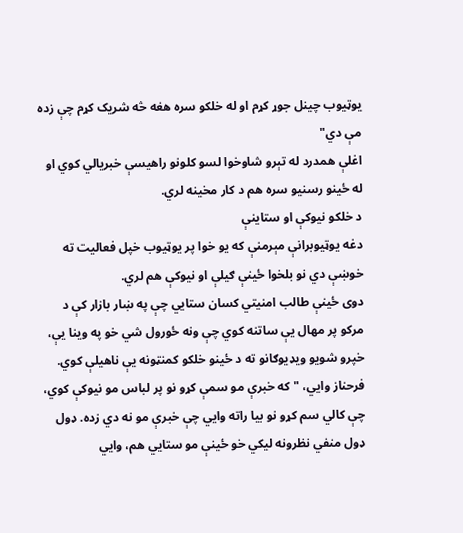یوټيوب چینل جوړ کړم او له خلکو سره هغه څه شریک کړم چې زده مې دي"
اغلې همدرد له تېرو شاوخوا لسو کلونو راهیسې خبریالي کوي او له ځينو رسنیو سره هم د کار مخینه لري.
د خلکو نیوکې او ستاینې
دغه یوټيوبرانې مېرمنې که یو خوا پر یوټیوب خپل فعالیت ته خوښې دي نو بلخوا ځينې ګیلې او نیوکې هم لري.
دوی ځينې طالب امنیتي کسان ستايي چې په ښار بازار کې د مرکو پر مهال یې ساتنه کوي چې ونه ځورول شي خو په وینا یې، خپرو شویو ویډيوګانو ته د ځينو خلکو کمنټونه یې ناهیلې کوي.
فرحناز وايي، "که خبرې مو سمې کړو نو پر لباس مو نیوکې کوي، چې کالي سم کړو نو بیا راته وایي چې خبرې مو نه دي زده. ډول ډول منفي نظرونه لیکي خو ځینې مو ستايي هم، وايي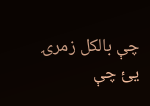چې بالکل زمرۍ یئ چې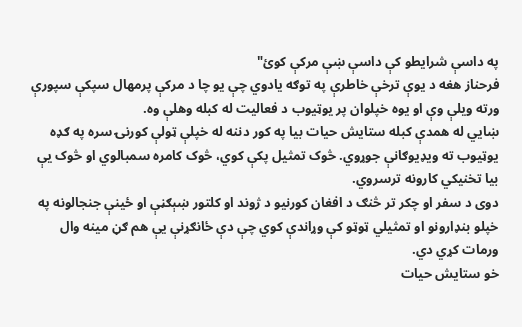په داسې شرایطو کې داسې ښې مرکې کوئ"
فرحناز هغه د یوې ترخې خاطرې په توګه یادوي چې یو چا د مرکې پرمهال سپکې سپورې ورته ویلې وې او یوه خپلوان پر یوټيوب د فعالیت له کبله وهلې وه.
ښايي له همدې کبله ستایش حیات بیا په کور دننه له خپلې ټولې کورنۍ سره په ګډه یوټيوب ته ویډيوګانې جوړوي. څوک تمثیل پکې کوي، څوک کامره سمبالوي او څوک یې بیا تخنیکي کارونه ترسروي.
دوی د سفر او چکر تر څنګ د افغان کورنیو د ژوند او کلتور ښېګڼې او ځينې جنجالونه په خپلو بنډارونو او تمثیلي ټوټو کې وړاندې کوي چې دې ځانګړنې یې هم ګڼ مینه وال ورمات کړي دي.
خو ستایش حیات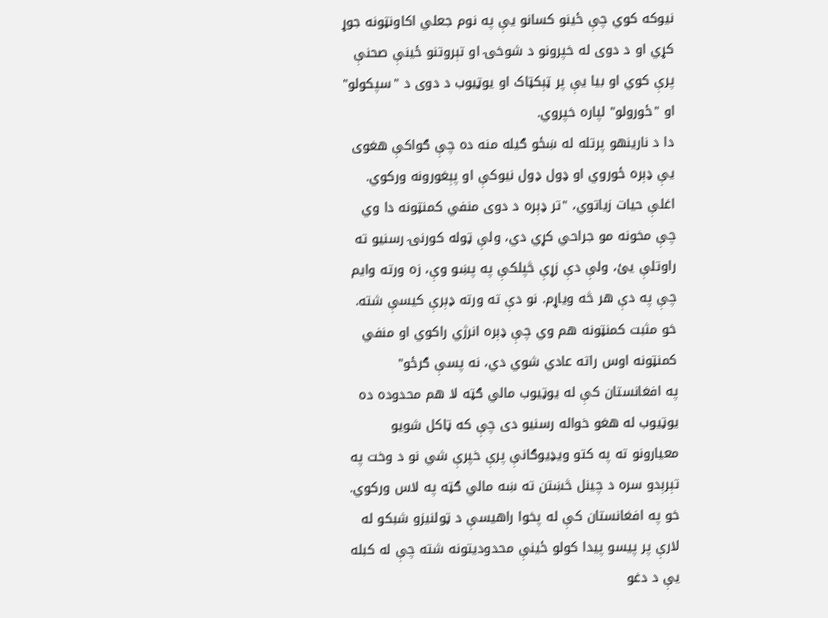نیوکه کوي چې ځینو کسانو یې په نوم جعلي اکاونټونه جوړ کړي او د دوی له خپرونو د شوخۍ او تېروتنو ځینې صحنې پرې کوي او بیا یې پر ټېکټاک او یوټيوب د دوی د "سپکولو" او "ځورولو" لپاره خپروي.
دا د نارینهو پرتله له ښځو ګیله منه ده چې ګواکې هغوی یې ډېره ځوروي او ډول ډول نیوکې او پېغورونه ورکوي.
اغلې حیات زیاتوي، "تر ډېره د دوی منفي کمنټونه دا وي چې مخونه مو جراحي کړي دي، ولې ټوله کورنۍ رسنیو ته راوتلې یئ، ولې دې زړې څپلکې په پښو وې، زه ورته وایم چې په دې هر څه ویاړم. نو دې ته ورته ډېرې کیسې شته. خو مثبت کمنټونه هم وي چې ډېره انرژي راکوي او منفي کمنټونه اوس راته عادي شوي دي، نه پسې ګرځو"
په افغانستان کې له یوټيوب مالي ګټه لا هم محدوده ده
یوټيوب له هغو خواله رسنیو دی چې که ټاکل شویو معیارونو ته په کتو ویډيوګانې پرې خپرې شي نو د وخت په تېرېدو سره د چینل څښتن ته ښه مالي ګټه په لاس ورکوي.
خو په افغانستان کې له پخوا راهیسې د ټولنیزو شبکو له لارې پر پیسو پیدا کولو ځینې محدودیتونه شته چې له کبله یې د دغو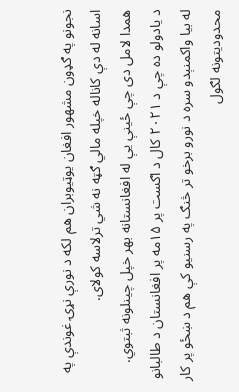نجونو په ګډون مشهور افغان یوټيوبران هم لکه د نورې نړۍ غوندې په اسانه له دې کاناله خپله مالي ګټه نه شي ترلاسه کولای.
همدا لامل دی چې ځينې یې له افغانستانه بهر خپل چینلونه ثبتوي.
د یادولو ده چې د ۲۰۲۱ کال د اګست پر ۱۵مه پر افغانستان د طالبانو له بیا واکمنېدو سره د نورو برخو تر څنګ په رسنیو کې هم د ښځو پر کار محدودیتونه لګول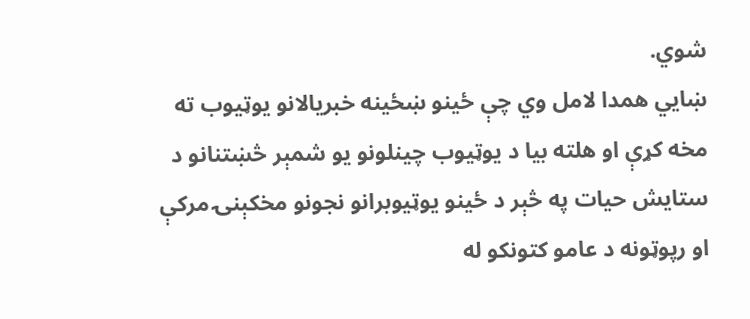شوي.
ښايي همدا لامل وي چې ځينو ښځینه خبریالانو یوټيوب ته مخه کړې او هلته بیا د يوټيوب چینلونو یو شمېر څښتنانو د ستایش حیات په څېر د ځینو يوټیوبرانو نجونو مخکېنۍ مرکې او رپوټونه د عامو کتونکو له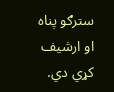سترګو پناه او ارشیف کړي دي.